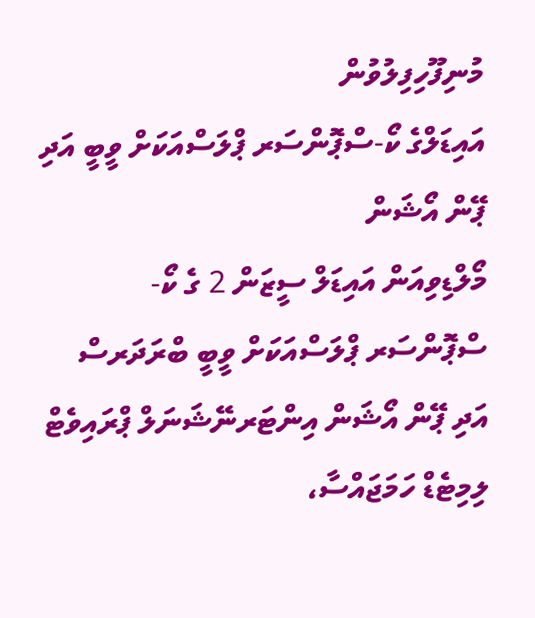މުނިފޫހިފިލުވުން
އައިޑަލްގެ ކޯ-ސްޕޮންސަރ ޕްލަސްއަކަށް ވީބީ އަދި ޕޭން އޯޝަން
މޯލްޑިވިއަން އައިޑަލް ސީޒަން 2 ގެ ކޯ-ސްޕޮންސަރ ޕްލަސްއަކަށް ވީބީ ބްރަދަރސް އަދި ޕޭން އޯޝަން އިންޓަރނޭޝަނަލް ޕްރައިވެޓް ލިމިޓެޑް ހަމަޖައްސާ،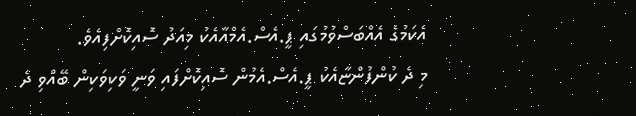އެކަމުގެ އެއްބަސްވުމުގައި ޕީ.އެސް.އެމްއާއެކު މިއަދު ސޮއިކޮށްފިއެވެ.
މި ދެ ކުންފުންޏާއެކު ޕީ.އެސް.އެމުން ސޮއިކޮށްފައި ވަނީ ވަކިވަކިން ބޭއްވި ދެ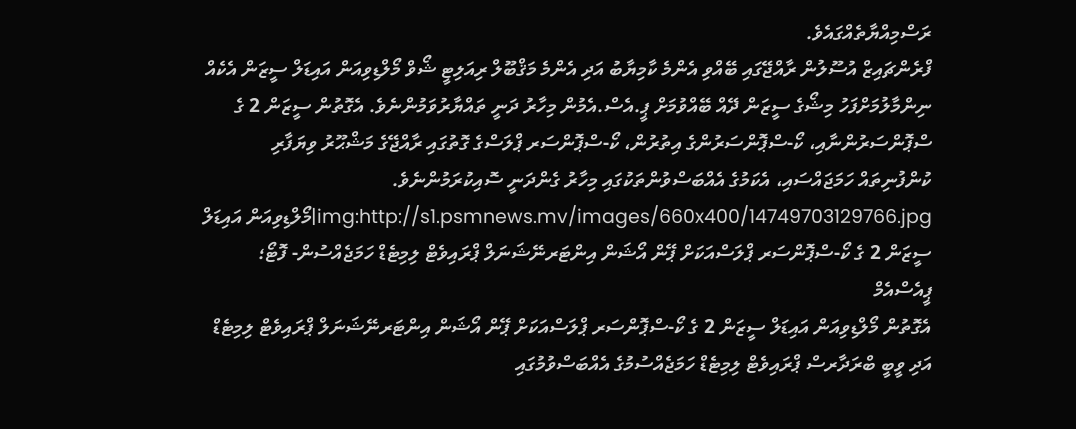ރަސްމިއްޔާތެއްގައެވެ.
ފްރެންޗައިޒް އުސޫލުން ރާއްޖޭގައި ބޭއްވި އެންމެ ކާމިޔާބު އަދި އެންމެ މަޤްބޫލް ރިއަލިޓީ ޝޯވް މޯލްޑިވިއަން އައިޑަލް ސީޒަން އެކެއް ނިންމާލުމަށްފަހު މިޝޯގެ ސީޒަން ދޭއް ބޭއްވުމަށް ޕީ.އެސް.އެމުން މިހާރު ދަނީ ތައްޔާރުވަމުންނެވެ. އެގޮތުން ސީޒަން 2 ގެ ސްޕޮންސަރުންނާއި، ކޯ-ސްޕޮންސަރުންގެ އިތުރުން، ކޯ-ސްޕޮންސަރ ޕްލަސްގެ ގޮތުގައި ރާއްޖޭގެ މަޝްޙޫރު ވިޔަފާރި ކުންފުނިތައް ހަމަޖައްސައި، އެކަމުގެ އެއްބަސްވުންތަކުގައި މިހާރު ގެންދަނީ ސޮއިކުރަމުންނެވެ.
img:http://s1.psmnews.mv/images/660x400/14749703129766.jpg|މޯލްޑިވިއަން އައިޑަލް ސީޒަން 2 ގެ ކޯ-ސްޕޮންސަރ ޕްލަސްއަކަށް ޕޭން އޯޝަން އިންޓަރނޭޝަނަލް ޕްރައިވެޓް ލިމިޓެޑް ހަމަޖެއްސުން- ފޮޓޯ؛ ޕީއެސްއެމް
އެގޮތުން މޯލްޑިވިއަން އައިޑަލް ސީޒަން 2 ގެ ކޯ-ސްޕޮންސަރ ޕްލަސްއަކަށް ޕޭން އޯޝަން އިންޓަރނޭޝަނަލް ޕްރައިވެޓް ލިމިޓެޑް އަދި ވީބީ ބްރަދާރސް ޕްރައިވެޓް ލިމިޓެޑް ހަމަޖެއްސުމުގެ އެއްބަސްވުމުގައި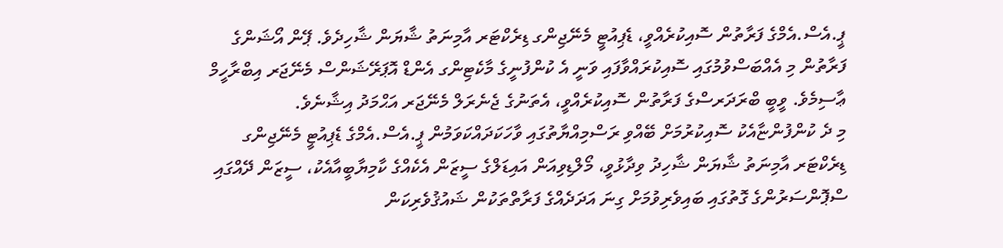ޕީ.އެސް.އެމްގެ ފަރާތުން ސޮއިކުރެއްވީ، ޑެޕިއުޓީ މެނޭޖިންގ ޑިރެކްޓަރ އާމިނަތު ޝާޔަން ޝާހިދެވެ. ޕޭން އޯޝަންގެ ފަރާތުން މި އެއްބަސްވުމުގައި ސޮއިކުރައްވާފައި ވަނީ އެ ކުންފުނީގެ މާކެޓިންގ އެންޑް އޮޕަރޭޝަންސް މެނޭޖަރ އިބްރާހީމް ޢާސިމެވެ. ވީބީ ބްރަދަރސްގެ ފަރާތުން ސޮއިކުރެއްވީ، އެތަނުގެ ޖެނެރަލް މެނޭޖަރ އަޙްމަދު އިޝާނެވެ.
މި ދެ ކުންފުންޏާއެކު ސޮއިކުރުމަށް ބޭއްވި ރަސްމިއްޔާތުގައި ވާހަކަދައްކަވަމުން ޕީ.އެސް.އެމްގެ ޑެޕިއުޓީ މެނޭޖިންގ ޑިރެކްޓަރ އާމިނަތު ޝާޔަން ޝާހިދު ވިދާޅުވީ، މޯލްޑިވިއަން އައިޑަލްގެ ސީޒަން އެކެއްގެ ކާމިޔާބީއާއެކު، ސީޒަން ދޭއްގައި ސްޕޮންސަރުންގެ ގޮތުގައި ބައިވެރިވުމަށް ގިނަ އަދަދެއްގެ ފަރާތްތަކުން ޝައުޤުވެރިކަން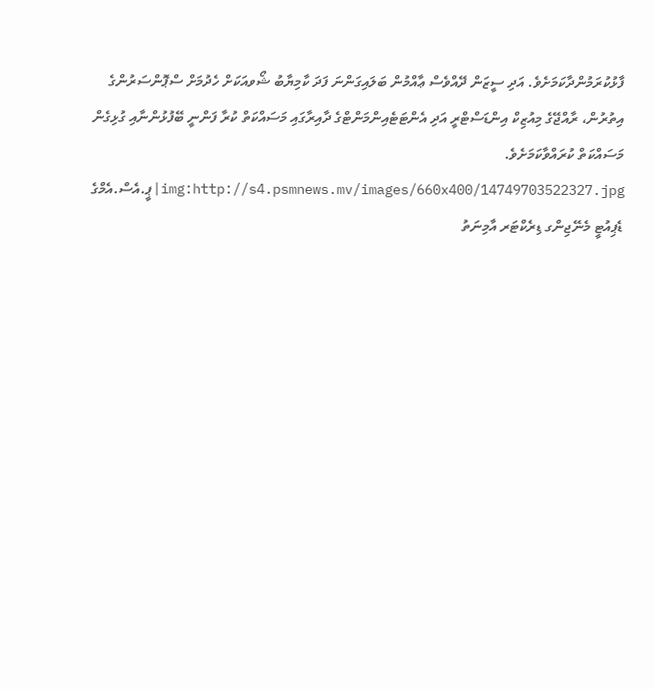ފާޅުކުރަމުންދާކަމަށެވެ. އަދި ސީޒަން ދޭއްވެސް ޢާއްމުން ބަލައިގަންނަ ފަދަ ކާމިޔާބު ޝޯވއަކަށް ހެދުމަށް ސްޕޮންސަރުންގެ އިތުރުން، ރާއްޖޭގެ މިއުޒިކް އިންޑަސްޓްރީ އަދި އެންޓަޓެއިންމަންޓްގެ ދާއިރާގައި މަސައްކަތް ކުރާ ފަންނީ ބޭފުޅުންނާއި ގުޅިގެން މަސައްކަތް ކުރައްވާކަމަށެވެ.
img:http://s4.psmnews.mv/images/660x400/14749703522327.jpg|ޕީ.އެސް.އެމްގެ ޑެޕިއުޓީ މެނޭޖިންގ ޑިރެކްޓަރ އާމިނަތު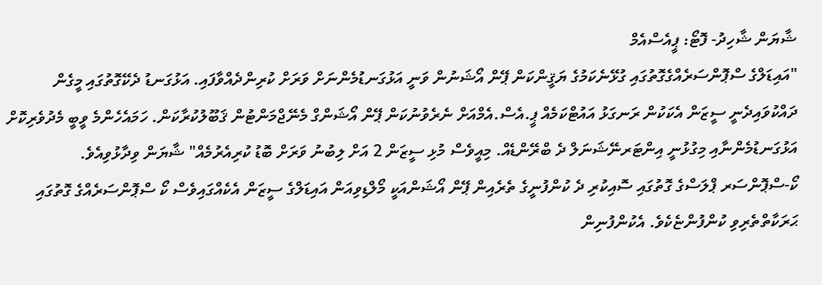ޝާޔަން ޝާހިދު- ފޮޓޯ: ޕީއެސްއެމް
"އައިޑަލްގެ ސްޕޮންސަރެއްގެގޮތުގައި ގުޅޭނެކަމުގެ ޔަޤީންކަން ޕޭން އޯޝަނުން ވަނީ އަޅުގަނޑުމެންނަށް ވަރަށް ކުރިންދެއްވާފައި. އަޅުގަނޑު ދެކޭގޮތުގައި މީގެން ދައްކުވައިދެނީ ސީޒަން އެކަކުން ރަނގަޅު އައުޓްކަމެއް ޕީ.އެސް.އެމްއަށް ނެރެވުނުކަން ޕޭން އޯޝަންގް މެނޭޖްމަންޓުން ޤަބޫލުކުރާކަން. ހަމައެހެންމެ ވީބީ މެދުވެރިކޮށް އަޅުގަނޑުމެންނާއި މިގުޅުނީ އިންޓަރނޭޝަނަލް ދެ ބްރޭންޑެއް. މިއީވެސް މުޅި ސީޒަން 2 އަށް ލިބުނު ވަރަށް ބޮޑު ކުރިއެރުމެއް" ޝާޔަން ވިދާޅުވިއެވެ.
ކޯ-ސްޕޮންސަރ ޕްލަސްގެ ގޮތުގައި ސޮއިކުރި ދެ ކުންފުނީގެ ތެރެއިން ޕޭން އޯޝަންއަކީ މޯލްޑިވިއަން އައިޑަލްގެ ސީޒަން އެކެއްގައިވެސް ކޯ ސްޕޮންސަރެއްގެ ގޮތުގައި ޙަރަކާތްތެރިވި ކުންފުންޏެކެވެ. އެކުންފުނިން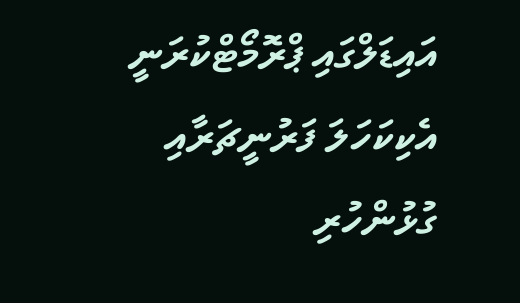އައިޑަލްގައި ޕްރޮމޯޓްކުރަނީ އެކިކަހަލަ ފަރުނީޗަރާއި ގުޅުންހުރި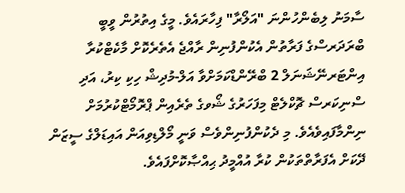ސާމަނު ލިބެންހުންނަ "އަލޯރާ" ފިހާރައެވެ. މީގެ އިތުރުން ވީބީ ބްރަދަރސްގެ ފަރާތުން އެކުންފުނިން ރާއްޖެ އެތެރެކޮށް މާކެޓްކުރާ އިންޓަރނޭޝަނަލް 2 ބްރޭންޑްކަމަށްވާ އަލް-މުދިޝް ހިކި ކިރު، އަދި ސްނިކަރސް ޗޮކްލެޓް މިފަހަރުގެ ޝޯވގެ ތެރެއިން ޕްރޮމޯޓްކުރުމަށް ނިންމާފައިވެއެވެ. މި ދެކުންފުނިންވެސް ވަނީ މޯލްޑިވިއަން އައިޑަލްގެ ސީޒަން ދޭކަށް އެފަރާތްތަކުން ކުރާ އުއްމީދު ޙިއްޞާކޮށްފައެވެ.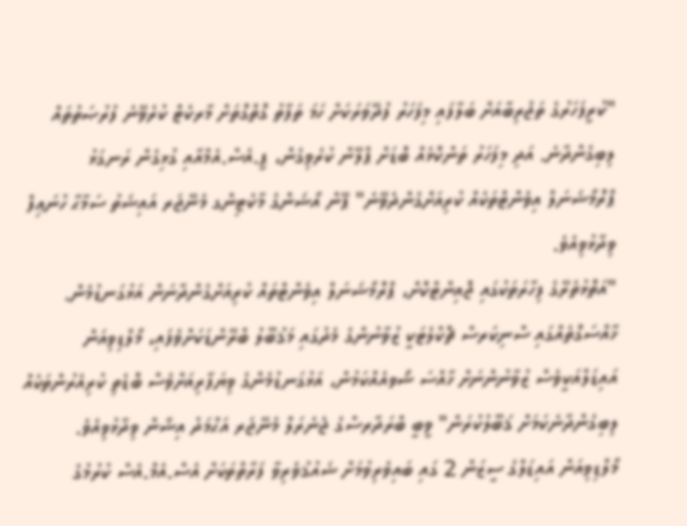"ކުރީފަހަރުގެ ތަޖުރިބާއަށް ބަލާފައި މިފަހަރު ފުދޭވަރަކަށް ހަމަ ތަފާތު ގޮތްގޮތަށް މާރކެޓް ކުރެވޭނެ ފުރުޞަތުތައް ލިބިގެންދާނެ. އަދި މިފަހަރު ތަންކޮޅެއް ބޮޑަށް ޕްލޭން ކުރެވިގެން، ޕީ.އެސް.އެމްއާއި ގުޅިގެން ރަނގަޅު ޕްރޮމޯޝަނަލް އިވެންޓްތަކެއް ކުރިއަށްގެންދެވޭނެ" ޕޭން އޯޝަންގެ މާކެޓިންގ މެނޭޖަރ އައިޝަތު ސަމާޙާ ހުނަޢިފް ވިދާޅުވިއެވެ.
"އަތޮޅުތެރޭގެ ފިހާރަތަކުގައި ޖޮއިންޓްކޮށް، ޕްރޮމޯޝަނަލް އިވެންޓްތައް ކުރިއަށްގެންދާނަން އަޅުގަނޑުމެން. ޚާއްސަގޮތެއްގައި ސްނިކަރސް ޗޮކްލެޓަކީ ޒުވާނުންގެ މެދުގައި މަޤުބޫލު ބްރޭންޑަކަށްވެފައި، މޯލްޑިވިއަން އައިޑަލްއަކީވެސް ޒުވާނުންނަށް ޚާއްސަ ޝޯވއެއްކަމުން، އަޅުގަނޑުމެންގެ ވިޔަފާރިއަށްވެސް ބޮޑެތި ކުރިއެރުންތަކެއް ލިބިގެންދާނެކަމަށް ޤަބޫލުކުރަން" ވީބީ ބްރަދާރސްގެ ޖެނެރަލް މެނޭޖަރ އަޙްމަދު އިޝާން ވިދާޅުވިއެވެ.
މޯލްޑިވިއަން އައިޑަލްގެ ސީޒަން 2 ގައި ބައިވެރިވުމަށް ޝައުޤުވެރިވާ ފަރާތްތަކަށް އެސް.އެމް.އެސް ކުރުމުގެ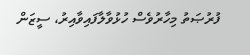ފުރުޞަތު މިހާރުވެސް ހުޅުވާލާފައިވާއިރު، ސީޒަން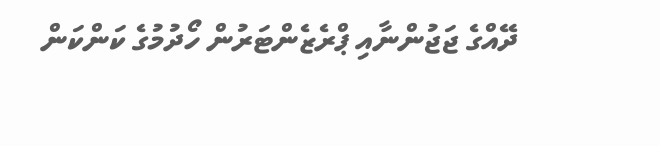ދޭއްގެ ޖަޖުންނާއި ޕްރެޒެންޓަރުން ހޯދުމުގެ ކަންކަން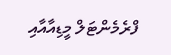ފްރެމެންޓަލް މީޑިއާއާއި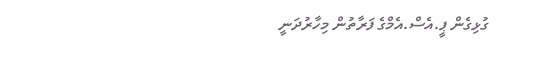ގުޅިގެން ޕީ.އެސް.އެމްގެ ފަރާތުން މިހާރުދަނީ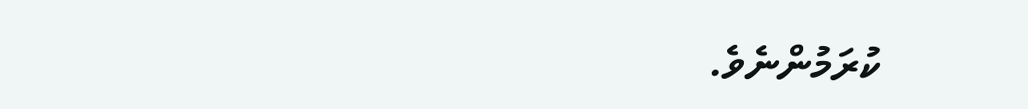ކުރަމުންނެވެ.